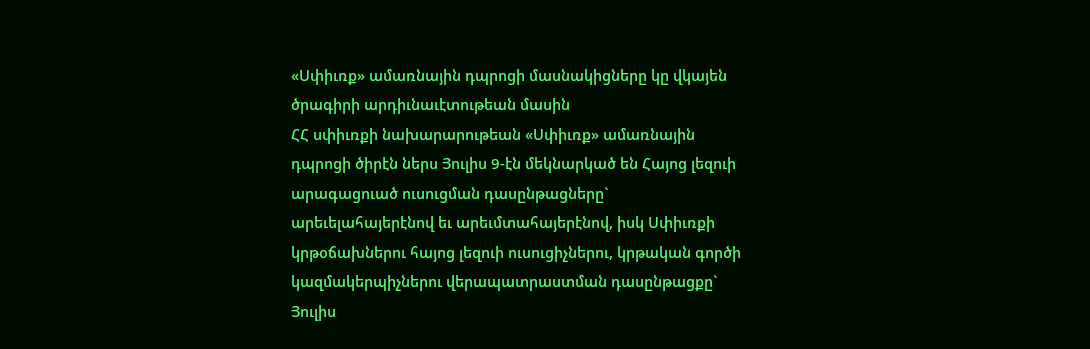«Սփիւռք» ամառնային դպրոցի մասնակիցները կը վկայեն ծրագիրի արդիւնաւէտութեան մասին
ՀՀ սփիւռքի նախարարութեան «Սփիւռք» ամառնային դպրոցի ծիրէն ներս Յուլիս 9-էն մեկնարկած են Հայոց լեզուի արագացուած ուսուցման դասընթացները` արեւելահայերէնով եւ արեւմտահայերէնով, իսկ Սփիւռքի կրթօճախներու հայոց լեզուի ուսուցիչներու, կրթական գործի կազմակերպիչներու վերապատրաստման դասընթացքը` Յուլիս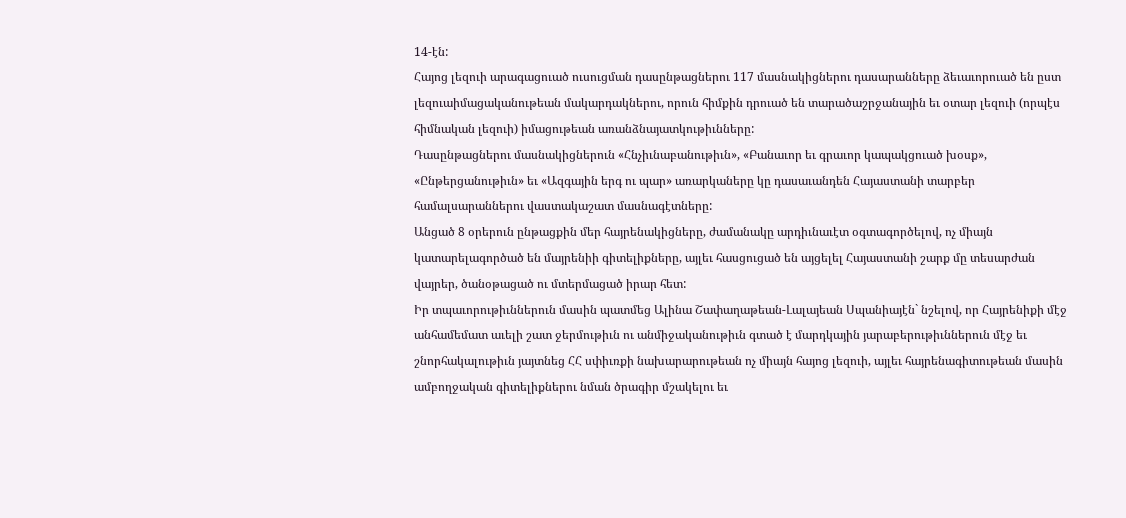14-էն:
Հայոց լեզուի արագացուած ուսուցման դասընթացներու 117 մասնակիցներու դասարանները ձեւաւորուած են ըստ լեզուաիմացականութեան մակարդակներու, որուն հիմքին դրուած են տարածաշրջանային եւ օտար լեզուի (որպէս հիմնական լեզուի) իմացութեան առանձնայատկութիւնները:
Դասընթացներու մասնակիցներուն «Հնչիւնաբանութիւն», «Բանաւոր եւ գրաւոր կապակցուած խօսք», «Ընթերցանութիւն» եւ «Ազգային երգ ու պար» առարկաները կը դասաւանդեն Հայաստանի տարբեր համալսարաններու վաստակաշատ մասնագէտները:
Անցած 8 օրերուն ընթացքին մեր հայրենակիցները, ժամանակը արդիւնաւէտ օգտագործելով, ոչ միայն կատարելագործած են մայրենիի գիտելիքները, այլեւ հասցուցած են այցելել Հայաստանի շարք մը տեսարժան վայրեր, ծանօթացած ու մտերմացած իրար հետ:
Իր տպաւորութիւններուն մասին պատմեց Ալինա Շափաղաթեան-Լալայեան Սպանիայէն` նշելով, որ Հայրենիքի մէջ անհամեմատ աւելի շատ ջերմութիւն ու անմիջականութիւն գտած է մարդկային յարաբերութիւններուն մէջ եւ շնորհակալութիւն յայտնեց ՀՀ սփիւռքի նախարարութեան ոչ միայն հայոց լեզուի, այլեւ հայրենագիտութեան մասին ամբողջական գիտելիքներու նման ծրագիր մշակելու եւ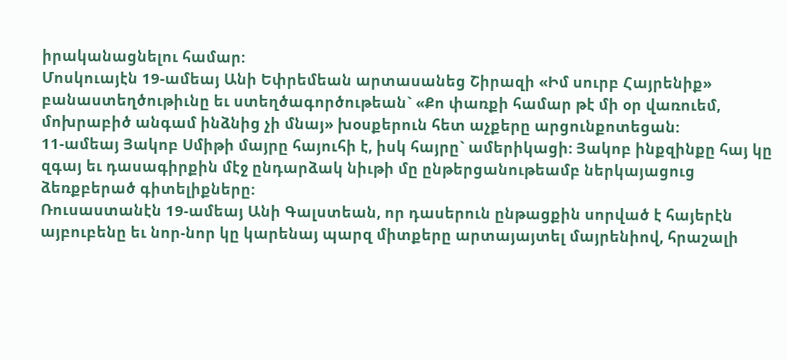իրականացնելու համար:
Մոսկուայէն 19-ամեայ Անի Եփրեմեան արտասանեց Շիրազի «Իմ սուրբ Հայրենիք» բանաստեղծութիւնը եւ ստեղծագործութեան` «Քո փառքի համար թէ մի օր վառուեմ, մոխրաբիծ անգամ ինձնից չի մնայ» խօսքերուն հետ աչքերը արցունքոտեցան:
11-ամեայ Յակոբ Սմիթի մայրը հայուհի է, իսկ հայրը` ամերիկացի: Յակոբ ինքզինքը հայ կը զգայ եւ դասագիրքին մէջ ընդարձակ նիւթի մը ընթերցանութեամբ ներկայացուց ձեռքբերած գիտելիքները:
Ռուսաստանէն 19-ամեայ Անի Գալստեան, որ դասերուն ընթացքին սորված է հայերէն այբուբենը եւ նոր-նոր կը կարենայ պարզ միտքերը արտայայտել մայրենիով, հրաշալի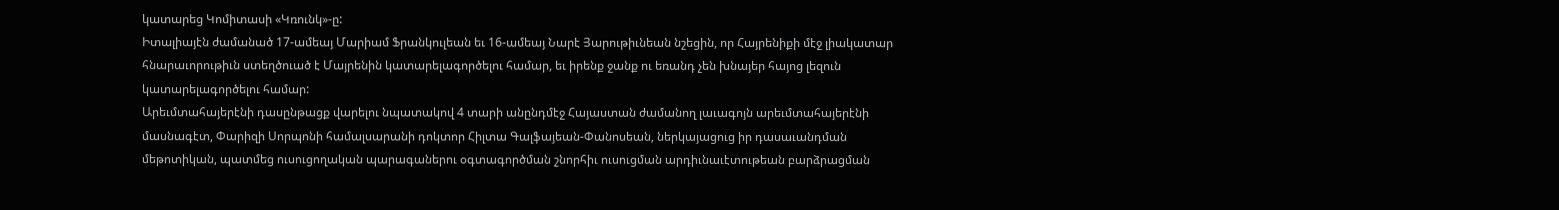կատարեց Կոմիտասի «Կռունկ»-ը:
Իտալիայէն ժամանած 17-ամեայ Մարիամ Ֆրանկուլեան եւ 16-ամեայ Նարէ Յարութիւնեան նշեցին, որ Հայրենիքի մէջ լիակատար հնարաւորութիւն ստեղծուած է Մայրենին կատարելագործելու համար, եւ իրենք ջանք ու եռանդ չեն խնայեր հայոց լեզուն կատարելագործելու համար:
Արեւմտահայերէնի դասընթացք վարելու նպատակով 4 տարի անընդմէջ Հայաստան ժամանող լաւագոյն արեւմտահայերէնի մասնագէտ, Փարիզի Սորպոնի համալսարանի դոկտոր Հիլտա Գալֆայեան-Փանոսեան, ներկայացուց իր դասաւանդման մեթոտիկան, պատմեց ուսուցողական պարագաներու օգտագործման շնորհիւ ուսուցման արդիւնաւէտութեան բարձրացման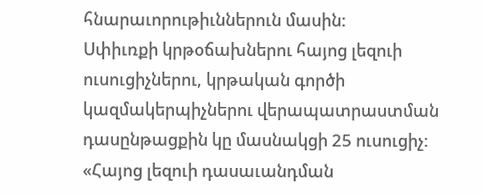հնարաւորութիւններուն մասին:
Սփիւռքի կրթօճախներու հայոց լեզուի ուսուցիչներու, կրթական գործի կազմակերպիչներու վերապատրաստման դասընթացքին կը մասնակցի 25 ուսուցիչ:
«Հայոց լեզուի դասաւանդման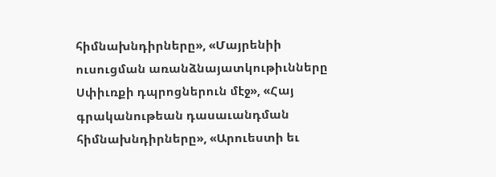հիմնախնդիրները», «Մայրենիի ուսուցման առանձնայատկութիւնները Սփիւռքի դպրոցներուն մէջ», «Հայ գրականութեան դասաւանդման հիմնախնդիրները», «Արուեստի եւ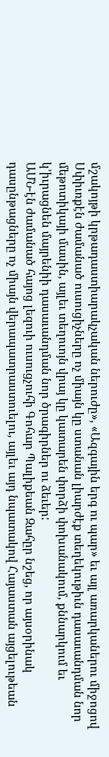մշակոյթի կրթադաստիարակչական ներուժը», «Ազգային երգ ու պար» եւ այլ առարկաներու միջոցով Սփիւռքէն ժամանած ուսուցիչները ոչ միայն կը ստանան լիարժէք տեղեկութիւն դասաւանդման նոր մեթոտիկայի մասին, այլեւ տեղուոյն վրայ կը կատարեն փորձի փոխանակում, քննարկում եւ կ’իւրացնեն մայրենիի դասաւանդման նոր ծրագիրներ ու ձեւեր:
ԱՄՆ-էն ժամանած հայոց լեզուի ուսուցչուհի Գոհար Պալիքեան Զահըր նշեց, որ այսօրինակ դասընթացները ոչ միայն վերապատրաստուելու, այլեւ այդ նպատակով Հայաստան այցելութեան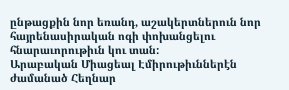ընթացքին նոր եռանդ, աշակերտներուն նոր հայրենասիրական ոգի փոխանցելու հնարաւորութիւն կու տան:
Արաբական Միացեալ Էմիրութիւններէն ժամանած Հեղնար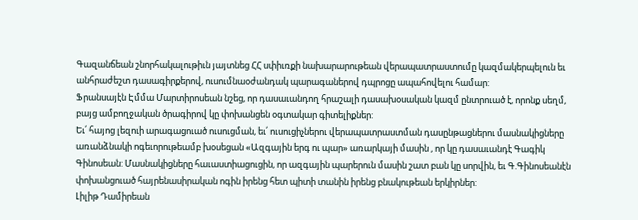Գազանճեան շնորհակալութիւն յայտնեց ՀՀ սփիւռքի նախարարութեան վերապատրաստումը կազմակերպելուն եւ անհրաժեշտ դասագիրքերով, ուսումնաօժանդակ պարագաներով դպրոցը ապահովելու համար:
Ֆրանսայէն Էմմա Մարտիրոսեան նշեց, որ դասաւանդող հրաշալի դասախօսական կազմ ընտրուած է, որոնք սեղմ, բայց ամբողջական ծրագիրով կը փոխանցեն օգտակար գիտելիքներ:
Եւ՛ հայոց լեզուի արագացուած ուսուցման, եւ՛ ուսուցիչներու վերապատրաստման դասընթացներու մասնակիցները առանձնակի ոգեւորութեամբ խօսեցան «Ազգային երգ ու պար» առարկայի մասին , որ կը դասաւանդէ Գագիկ Գինոսեան: Մասնակիցները հաւաստիացուցին, որ ազգային պարերուն մասին շատ բան կը սորվին, եւ Գ.Գինոսեանէն փոխանցուած հայրենասիրական ոգին իրենց հետ պիտի տանին իրենց բնակութեան երկիրներ:
Լիլիթ Դամիրեան